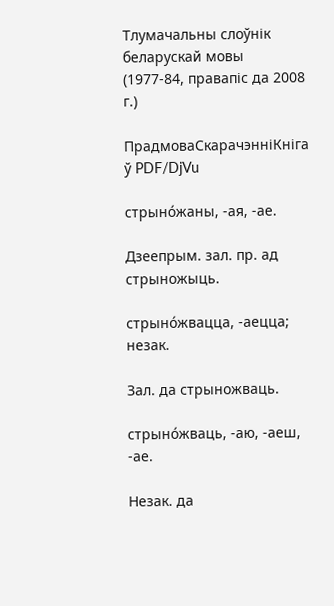Тлумачальны слоўнік беларускай мовы (1977-84, правапіс да 2008 г.)

ПрадмоваСкарачэнніКніга ў PDF/DjVu

стрыно́жаны, ‑ая, ‑ае.

Дзеепрым. зал. пр. ад стрыножыць.

стрыно́жвацца, ‑аецца; незак.

Зал. да стрыножваць.

стрыно́жваць, ‑аю, ‑аеш, ‑ае.

Незак. да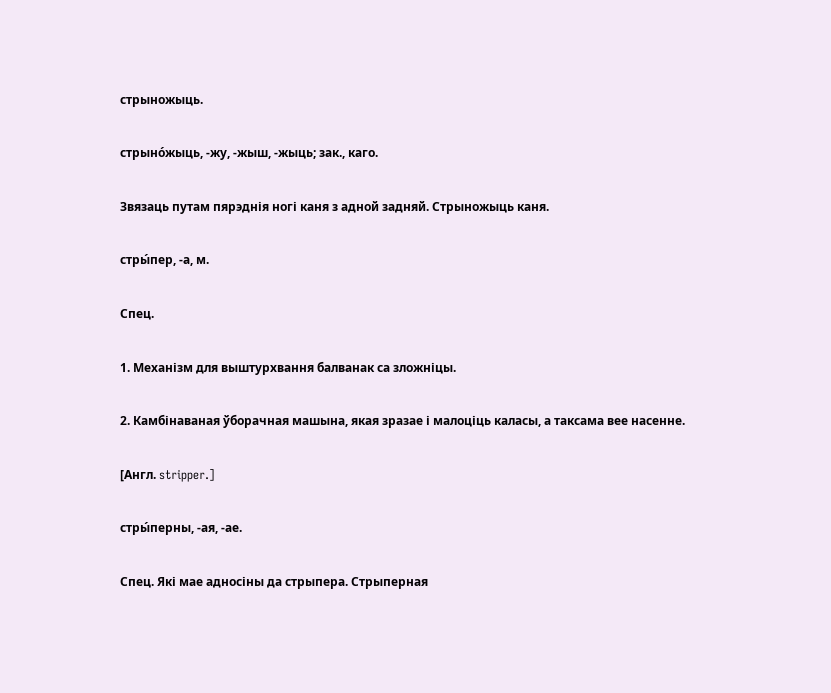стрыножыць.

стрыно́жыць, ‑жу, ‑жыш, ‑жыць; зак., каго.

Звязаць путам пярэднія ногі каня з адной задняй. Стрыножыць каня.

стры́пер, ‑а, м.

Спец.

1. Механізм для выштурхвання балванак са зложніцы.

2. Камбінаваная ўборачная машына, якая зразае і малоціць каласы, а таксама вее насенне.

[Англ. stripper.]

стры́перны, ‑ая, ‑ае.

Спец. Які мае адносіны да стрыпера. Стрыперная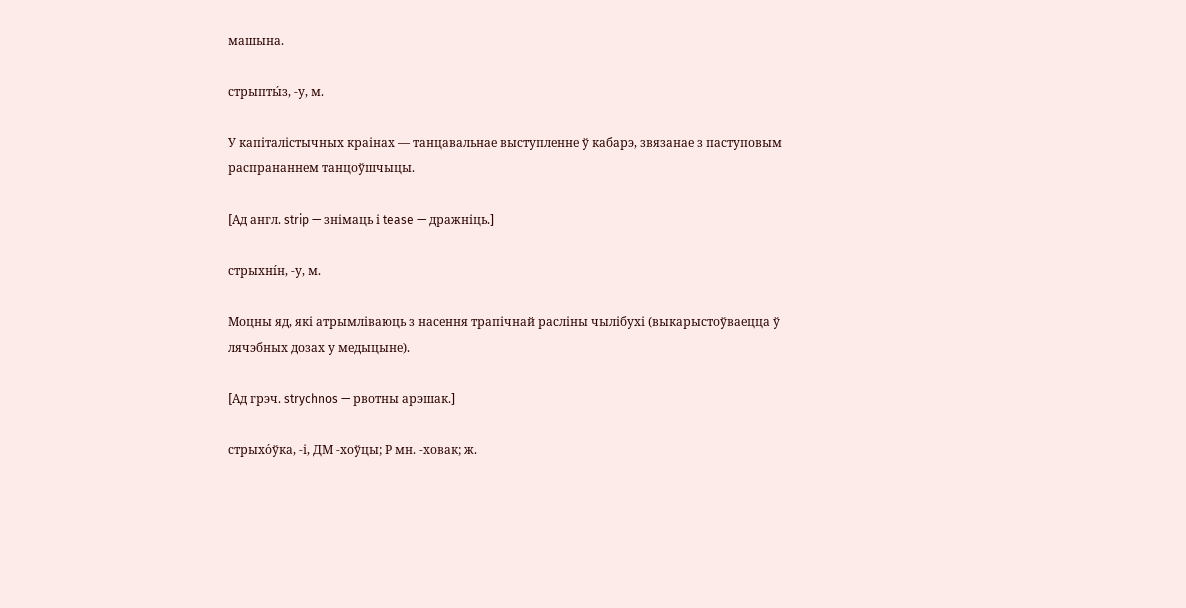машына.

стрыпты́з, ‑у, м.

У капіталістычных краінах — танцавальнае выступленне ў кабарэ, звязанае з паступовым распрананнем танцоўшчыцы.

[Ад англ. strip — знімаць і tease — дражніць.]

стрыхні́н, ‑у, м.

Моцны яд, які атрымліваюць з насення трапічнай расліны чылібухі (выкарыстоўваецца ў лячэбных дозах у медыцыне).

[Ад грэч. strychnos — рвотны арэшак.]

стрыхо́ўка, ‑і, ДМ ‑хоўцы; Р мн. ‑ховак; ж.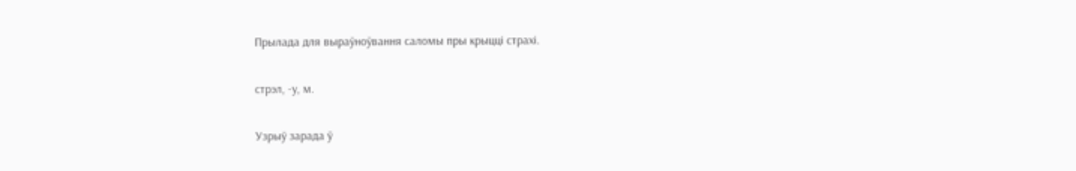Прылада для выраўноўвання саломы пры крыцці страхі.

стрэл, ‑у, м.

Узрыў зарада ў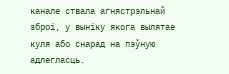канале ствала агнястрэльнай зброі, у выніку якога вылятае куля або снарад на пэўную адлегласць.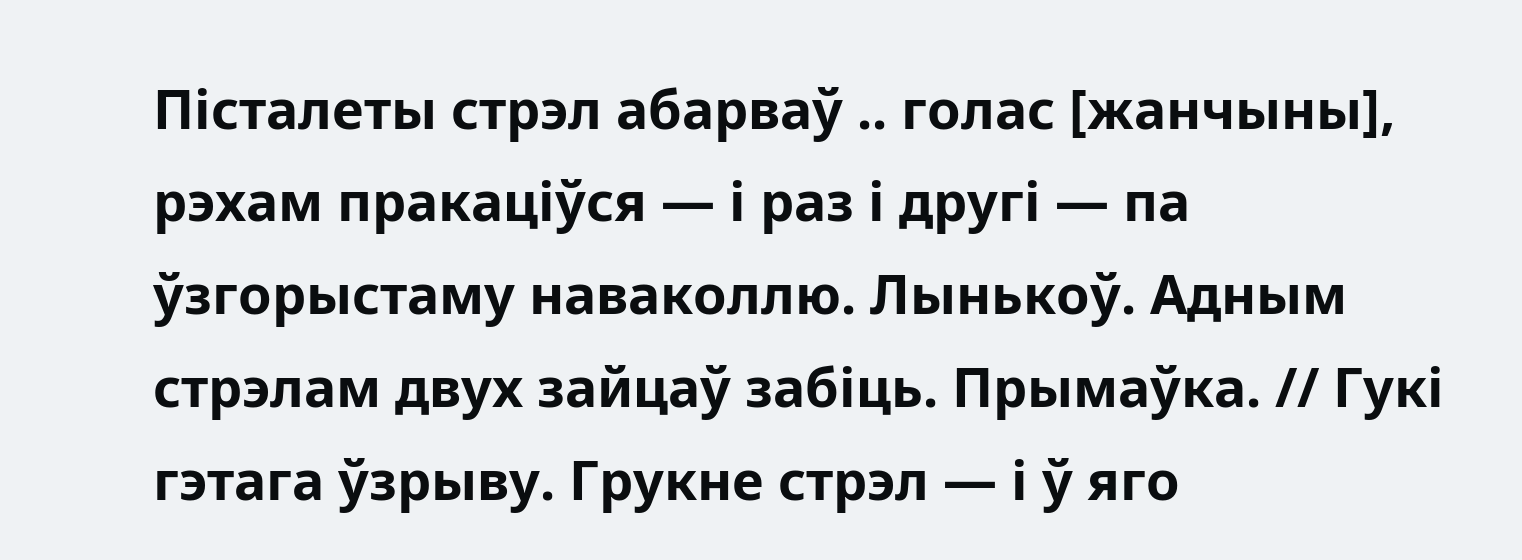Пісталеты стрэл абарваў .. голас [жанчыны], рэхам пракаціўся — і раз і другі — па ўзгорыстаму наваколлю. Лынькоў. Адным стрэлам двух зайцаў забіць. Прымаўка. // Гукі гэтага ўзрыву. Грукне стрэл — і ў яго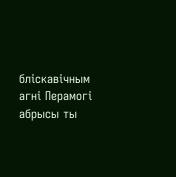бліскавічным агні Перамогі абрысы ты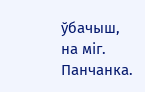ўбачыш, на міг. Панчанка.